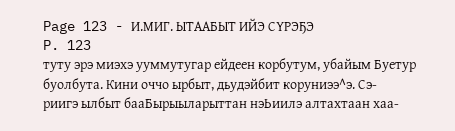Page 123 - И.МИГ. ЫТААБЫТ ИЙЭ СҮРЭҔЭ
P. 123
туту эрэ миэхэ ууммутугар ейдеен корбутум, убайым Буетур
буолбута. Кини оччо ырбыт, дьудэйбит коруниээ^э. Сэ-
риигэ ылбыт бааБырыыларыттан нэЬиилэ алтахтаан хаа-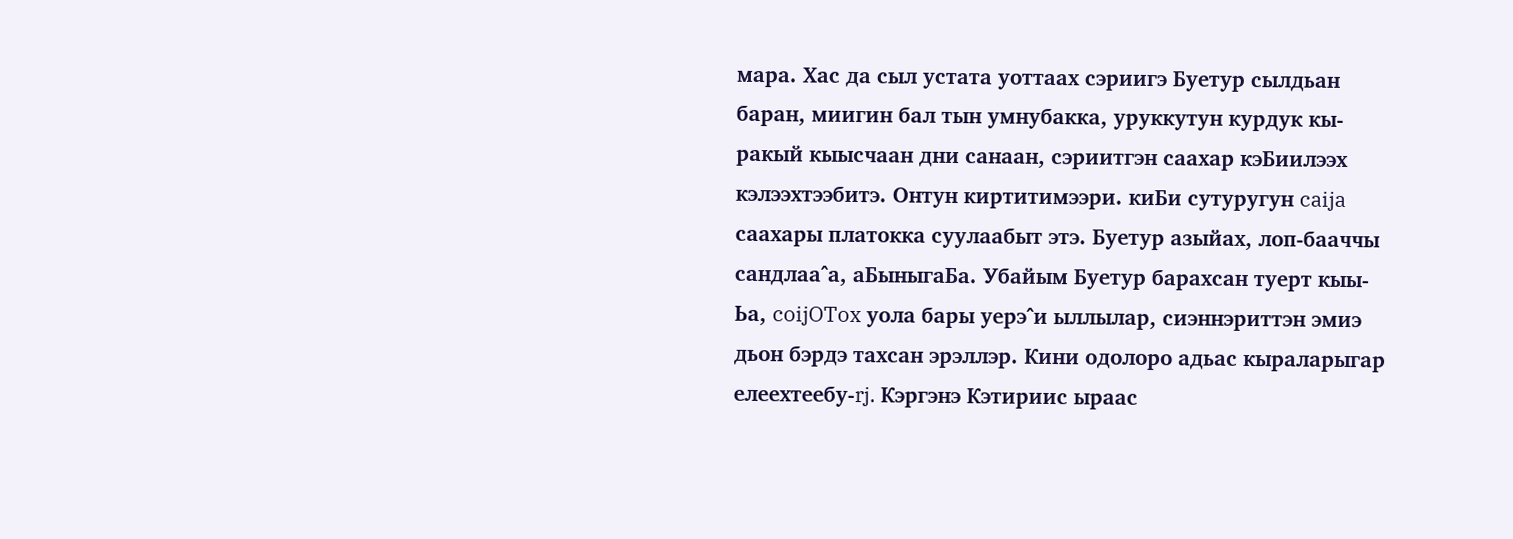мара. Хас да сыл устата уоттаах сэриигэ Буетур сылдьан
баран, миигин бал тын умнубакка, уруккутун курдук кы-
ракый кыысчаан дни санаан, сэриитгэн саахар кэБиилээх
кэлээхтээбитэ. Онтун киртитимээри. киБи сутуругун caija
саахары платокка суулаабыт этэ. Буетур азыйах, лоп-бааччы
сандлаа^а, аБыныгаБа. Убайым Буетур барахсан туерт кыы-
Ьа, coijOTox уола бары уерэ^и ыллылар, сиэннэриттэн эмиэ
дьон бэрдэ тахсан эрэллэр. Кини одолоро адьас кыраларыгар
елеехтеебу-rj. Кэргэнэ Кэтириис ыраас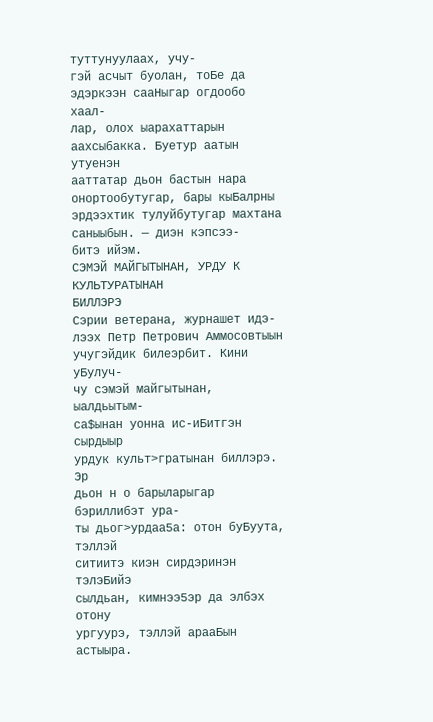туттунуулаах, учу-
гэй асчыт буолан, тоБе да эдэркээн сааНыгар огдообо хаал-
лар, олох ыарахаттарын аахсыбакка. Буетур аатын утуенэн
ааттатар дьон бастын нара онортообутугар, бары кыБалрны
эрдээхтик тулуйбутугар махтана саныыбын. — диэн кэпсээ-
битэ ийэм.
СЭМЭЙ МАЙГЫТЫНАН, УРДУ К КУЛЬТУРАТЫНАН
БИЛЛЭРЭ
Сэрии ветерана, журнашет идэ-
лээх Петр Петрович Аммосовтыын
учугэйдик билеэрбит. Кини уБулуч-
чу сэмэй майгытынан, ыалдьытым-
са$ынан уонна ис-иБитгэн сырдыыр
урдук культ>гратынан биллэрэ. Эр
дьон н о барыларыгар бэриллибэт ура-
ты дьог>урдаа5а: отон буБуута, тэллэй
ситиитэ киэн сирдэринэн тэлэБийэ
сылдьан, кимнээ5эр да элбэх отону
ургуурэ, тэллэй арааБын астыыра.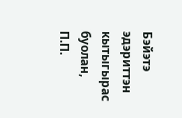Бэйэтэ эдэриттэн кытыгырас буолан,
П.П.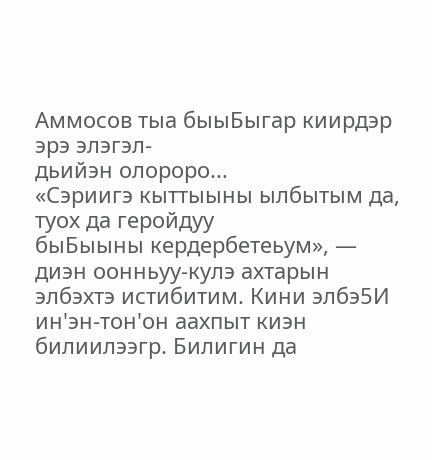Аммосов тыа быыБыгар киирдэр эрэ элэгэл-
дьийэн олороро...
«Сэриигэ кыттыыны ылбытым да, туох да геройдуу
быБыыны кердербетеьум», — диэн оонньуу-кулэ ахтарын
элбэхтэ истибитим. Кини элбэ5И ин'эн-тон'он аахпыт киэн
билиилээгр. Билигин да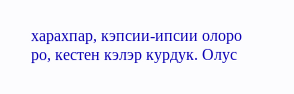харахпар, кэпсии-ипсии олоро
ро, кестен кэлэр курдук. Олус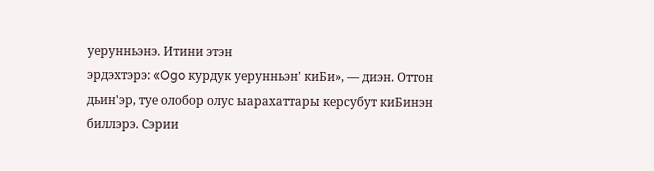уерунньэнэ. Итини этэн
эрдэхтэрэ: «Ogo курдук уерунньэн' киБи», — диэн. Оттон
дьин'эр, туе олобор олус ыарахаттары керсубут киБинэн
биллэрэ. Сэрии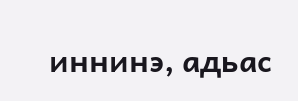иннинэ, адьас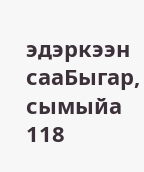эдэркээн сааБыгар, сымыйа
118